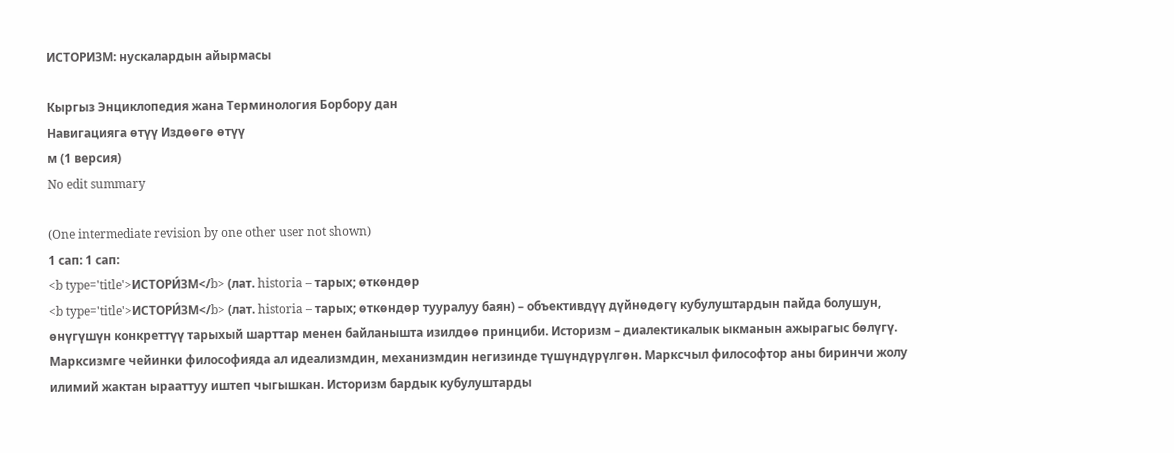ИСТОРИЗМ: нускалардын айырмасы

Кыргыз Энциклопедия жана Терминология Борбору дан
Навигацияга өтүү Издөөгө өтүү
м (1 версия)
No edit summary

(One intermediate revision by one other user not shown)
1 сап: 1 сап:
<b type='title'>ИСТОРИ́ЗМ</b> (лат. historia – тарых; өткөндөр
<b type='title'>ИСТОРИ́ЗМ</b> (лат. historia – тарых; өткөндөр тууралуу баян) – объективдүү дүйнөдөгү кубулуштардын пайда болушун, өнүгүшүн конкреттүү тарыхый шарттар менен байланышта изилдөө принциби. Историзм – диалектикалык ыкманын ажырагыс бөлүгү. Марксизмге чейинки философияда ал идеализмдин, механизмдин негизинде түшүндүрүлгөн. Марксчыл философтор аны биринчи жолу илимий жактан ырааттуу иштеп чыгышкан. Историзм бардык кубулуштарды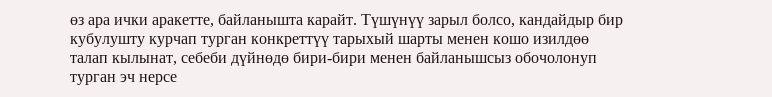өз ара ички аракетте, байланышта карайт. Түшүнүү зарыл болсо, кандайдыр бир кубулушту курчап турган конкреттүү тарыхый шарты менен кошо изилдөө талап кылынат, себеби дүйнөдө бири-бири менен байланышсыз обочолонуп турган эч нерсе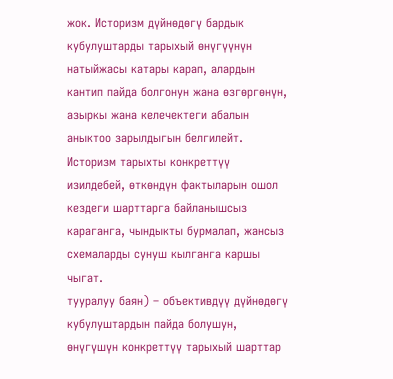жок. Историзм дүйнөдөгү бардык кубулуштарды тарыхый өнүгүүнүн натыйжасы катары карап, алардын кантип пайда болгонун жана өзгөргөнүн, азыркы жана келечектеги абалын аныктоо зарылдыгын белгилейт. Историзм тарыхты конкреттүү изилдебей, өткөндүн фактыларын ошол кездеги шарттарга байланышсыз караганга, чындыкты бурмалап, жансыз схемаларды сунуш кылганга каршы чыгат.
тууралуу баян) – объективдүү дүйнөдөгү кубулуштардын пайда болушун, өнүгүшүн конкреттүү тарыхый шарттар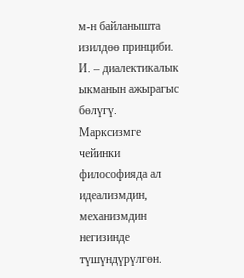м-н байланышта изилдөө принциби. И. – диалектикалык ыкманын ажырагыс бөлүгү. Марксизмге чейинки философияда ал идеализмдин, механизмдин негизинде түшүндүрүлгөн.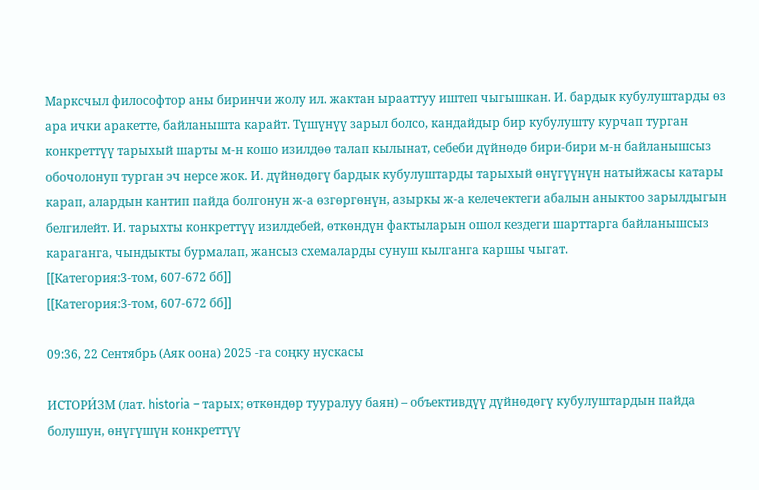Марксчыл философтор аны биринчи жолу ил. жактан ырааттуу иштеп чыгышкан. И. бардык кубулуштарды өз ара ички аракетте, байланышта карайт. Түшүнүү зарыл болсо, кандайдыр бир кубулушту курчап турган конкреттүү тарыхый шарты м-н кошо изилдөө талап кылынат, себеби дүйнөдө бири-бири м-н байланышсыз обочолонуп турган эч нерсе жок. И. дүйнөдөгү бардык кубулуштарды тарыхый өнүгүүнүн натыйжасы катары карап, алардын кантип пайда болгонун ж-а өзгөргөнүн, азыркы ж-а келечектеги абалын аныктоо зарылдыгын белгилейт. И. тарыхты конкреттүү изилдебей, өткөндүн фактыларын ошол кездеги шарттарга байланышсыз караганга, чындыкты бурмалап, жансыз схемаларды сунуш кылганга каршы чыгат.
[[Категория:3-том, 607-672 бб]]
[[Категория:3-том, 607-672 бб]]

09:36, 22 Сентябрь (Аяк оона) 2025 -га соңку нускасы

ИСТОРИ́ЗМ (лат. historia – тарых; өткөндөр тууралуу баян) – объективдүү дүйнөдөгү кубулуштардын пайда болушун, өнүгүшүн конкреттүү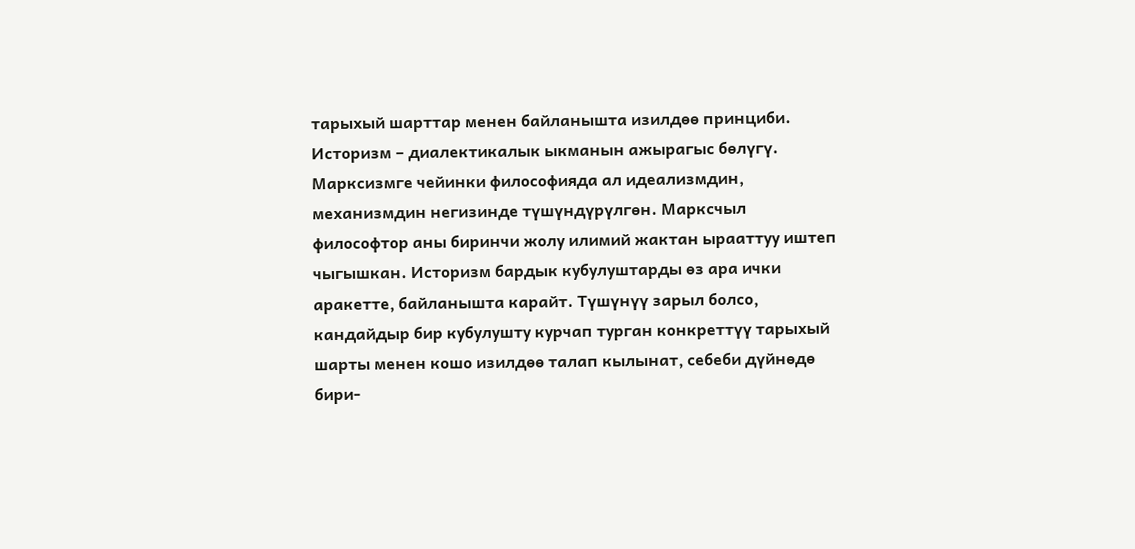тарыхый шарттар менен байланышта изилдөө принциби. Историзм – диалектикалык ыкманын ажырагыс бөлүгү. Марксизмге чейинки философияда ал идеализмдин, механизмдин негизинде түшүндүрүлгөн. Марксчыл философтор аны биринчи жолу илимий жактан ырааттуу иштеп чыгышкан. Историзм бардык кубулуштарды өз ара ички аракетте, байланышта карайт. Түшүнүү зарыл болсо, кандайдыр бир кубулушту курчап турган конкреттүү тарыхый шарты менен кошо изилдөө талап кылынат, себеби дүйнөдө бири-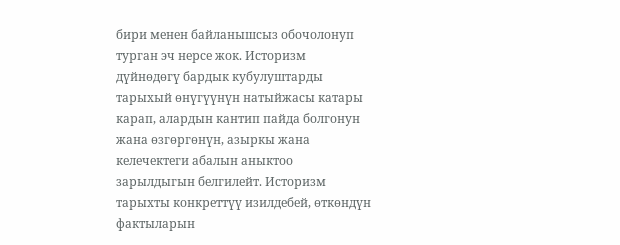бири менен байланышсыз обочолонуп турган эч нерсе жок. Историзм дүйнөдөгү бардык кубулуштарды тарыхый өнүгүүнүн натыйжасы катары карап, алардын кантип пайда болгонун жана өзгөргөнүн, азыркы жана келечектеги абалын аныктоо зарылдыгын белгилейт. Историзм тарыхты конкреттүү изилдебей, өткөндүн фактыларын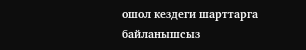ошол кездеги шарттарга байланышсыз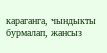караганга, чындыкты бурмалап, жансыз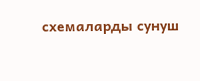схемаларды сунуш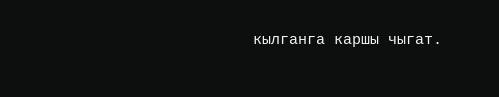кылганга каршы чыгат.